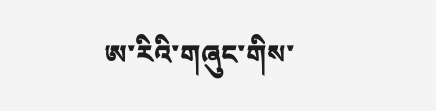ཨ་རིའི་གཞུང་གིས་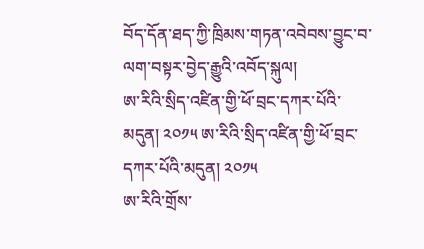བོད་དོན་ཐད་ཀྱི་ཁྲིམས་གཏན་འབེབས་བྱུང་བ་ལག་བསྟར་བྱེད་རྒྱུའི་འབོད་སྐུལ།
ཨ་རིའི་སྲིད་འཛིན་གྱི་ཕོ་བྲང་དཀར་པོའི་མདུན། ༢༠༡༥ ཨ་རིའི་སྲིད་འཛིན་གྱི་ཕོ་བྲང་དཀར་པོའི་མདུན། ༢༠༡༥
ཨ་རིའི་གྲོས་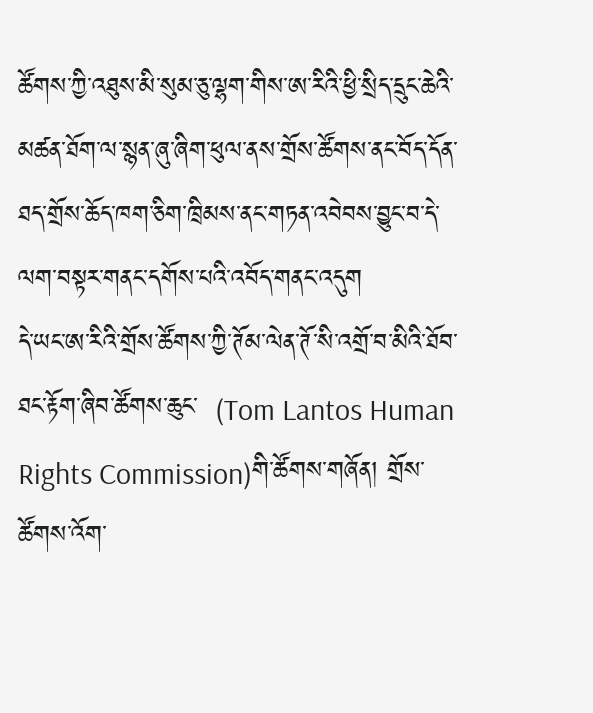ཚོགས་ཀྱི་འཐུས་མི་སུམ་ཅུ་ལྷག་གིས་ཨ་རིའི་ཕྱི་སྲིད་དྲུང་ཆེའི་མཚན་ཐོག་ལ་སྙན་ཞུ་ཞིག་ཕུལ་ནས་གྲོས་ཚོགས་ནང་བོད་དོན་ཐད་གྲོས་ཆོད་ཁག་ཅིག་ཁྲིམས་ནང་གཏན་འབེབས་བྱུང་བ་དེ་ལག་བསྟར་གནང་དགོས་པའི་འབོད་གནང་འདུག
དེ་ཡང་ཨ་རིའི་གྲོས་ཚོགས་ཀྱི་ཊོམ་ལེན་ཊོ་སི་འགྲོ་བ་མིའི་ཐོབ་ཐང་རྟོག་ཞིབ་ཚོགས་ཆུང་  (Tom Lantos Human Rights Commission)གི་ཚོགས་གཞོན། གྲོས་ཚོགས་འོག་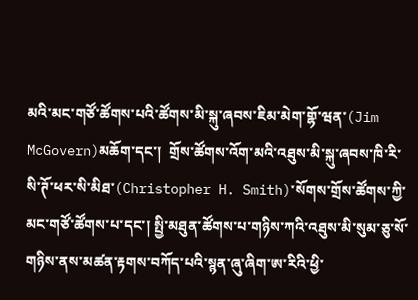མའི་མང་གཙོ་ཚོགས་པའི་ཚོགས་མི་སྐུ་ཞབས་ཇིམ་མེག་གྷོ་ཝན་(Jim McGovern)མཆོག་དང་།  གྲོས་ཚོགས་འོག་མའི་འཐུས་མི་སྐུ་ཞབས་ཁི་རི་སི་ཊོ་ཕར་སི་མིཐ་(Christopher H. Smith)་སོགས་གྲོས་ཚོགས་ཀྱི་མང་གཙོ་ཚོགས་པ་དང་། སྤྱི་མཐུན་ཚོགས་པ་གཉིས་ཀའི་འཐུས་མི་སུམ་ཅུ་སོ་གཉིས་ནས་མཚན་རྟགས་བཀོད་པའི་སྙན་ཞུ་ཞིག་ཨ་རིའི་ཕྱི་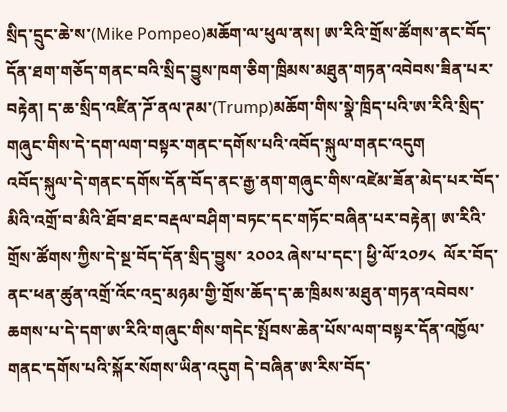སྲིད་དྲུང་ཆེ་ས་(Mike Pompeo)མཆོག་ལ་ཕུལ་ནས། ཨ་རིའི་གྲོས་ཚོགས་ནང་བོད་དོན་ཐག་གཅོད་གནང་བའི་སྲིད་བྱུས་ཁག་ཅིག་ཁྲིམས་མཐུན་གཏན་འབེབས་ཟིན་པར་བརྟེན། ད་ཆ་སྲིད་འཛིན་ཌོ་ནལ་ཊམ་(Trump)མཆོག་གིས་སྣེ་ཁྲིད་པའི་ཨ་རིའི་སྲིད་གཞུང་གིས་དེ་དག་ལག་བསྟར་གནང་དགོས་པའི་འབོད་སྐུལ་གནང་འདུག
འབོད་སྐུལ་དེ་གནང་དགོས་དོན་བོད་ནང་རྒྱ་ནག་གཞུང་གིས་འཛེམ་ཟོན་མེད་པར་བོད་མིའི་འགྲོ་བ་མིའི་ཐོབ་ཐང་བརྡལ་བཤིག་བཏང་དང་གཏོང་བཞིན་པར་བརྟེན། ཨ་རིའི་གྲོས་ཚོགས་ཀྱིས་དེ་སྔ་བོད་དོན་སྲིད་བྱུས་ ༢༠༠༢ ཞེས་པ་དང་། ཕྱི་ལོ་༢༠༡༨  ལོར་བོད་ནང་ཕན་ཚུན་འགྲོ་འོང་འདྲ་མཉམ་གྱི་གྲོས་ཆོད་ད་ཆ་ཁྲིམས་མཐུན་གཏན་འབེབས་ཆགས་པ་དེ་དག་ཨ་རིའི་གཞུང་གིས་གདེང་སྤོབས་ཆེན་པོས་ལག་བསྟར་དོན་འཁྱོལ་གནང་དགོས་པའི་སྐོར་སོགས་ཡིན་འདུག དེ་བཞིན་ཨ་རིས་བོད་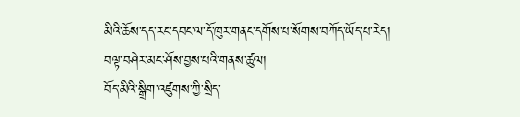མིའི་ཆོས་དད་རང་དབང་ལ་དོ་ཁུར་གནང་དགོས་པ་སོགས་བཀོད་ཡོད་པ་རེད།
བལྟ་བཤེར་མང་ཤོས་བྱས་པའི་གནས་ཚུལ།
བོད་མིའི་སྒྲིག་འཛུགས་ཀྱི་སྲིད་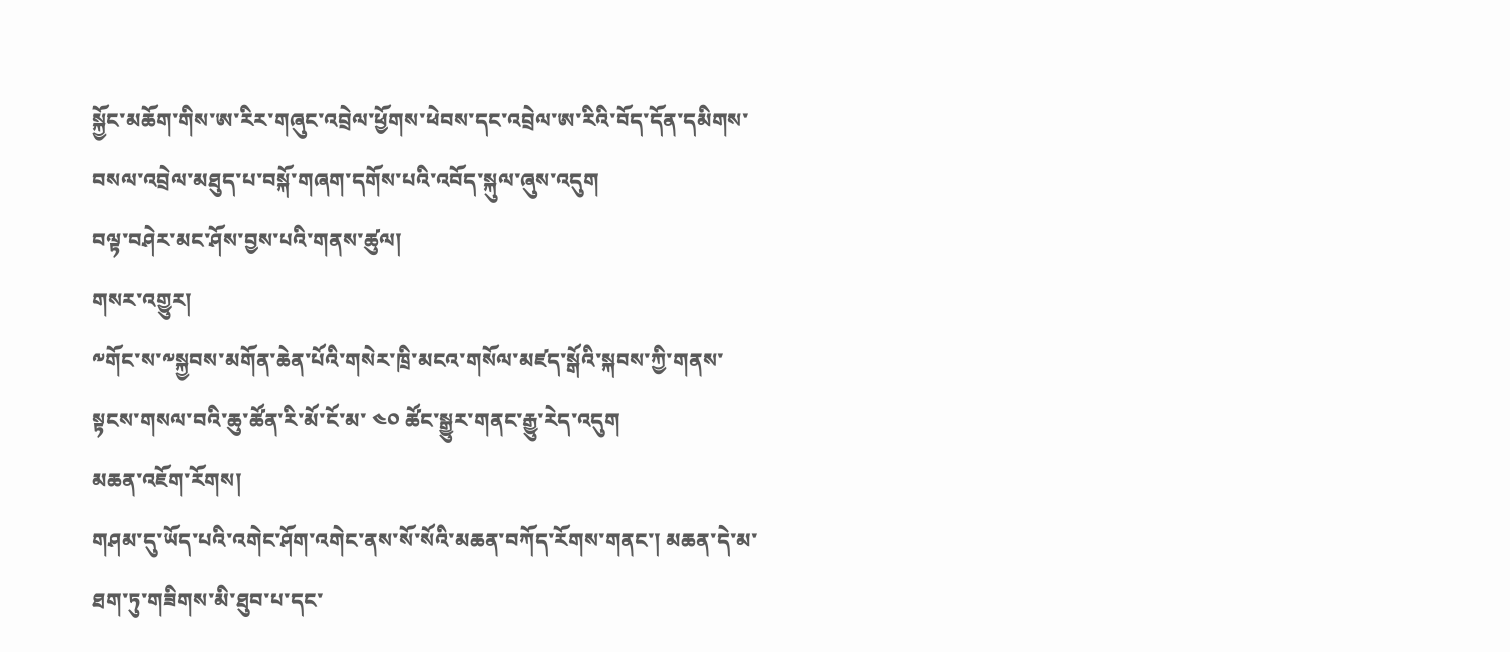སྐྱོང་མཆོག་གིས་ཨ་རིར་གཞུང་འབྲེལ་ཕྱོགས་ཕེབས་དང་འབྲེལ་ཨ་རིའི་བོད་དོན་དམིགས་བསལ་འབྲེལ་མཐུད་པ་བསྐོ་གཞག་དགོས་པའི་འབོད་སྐུལ་ཞུས་འདུག
བལྟ་བཤེར་མང་ཤོས་བྱས་པའི་གནས་ཚུལ།
གསར་འགྱུར།
༸གོང་ས་༸སྐྱབས་མགོན་ཆེན་པོའི་གསེར་ཁྲི་མངའ་གསོལ་མཛད་སྒོའི་སྐབས་ཀྱི་གནས་སྟངས་གསལ་བའི་ཆུ་ཚོན་རི་མོ་ངོ་མ་ ༤༠ ཚོང་སྒྱུར་གནང་རྒྱུ་རེད་འདུག
མཆན་འཇོག་རོགས།
གཤམ་དུ་ཡོད་པའི་འགེང་ཤོག་འགེང་ནས་སོ་སོའི་མཆན་བཀོད་རོགས་གནང་། མཆན་དེ་མ་ཐག་ཏུ་གཟིགས་མི་ཐུབ་པ་དང་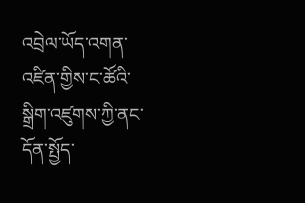འབྲེལ་ཡོད་འགན་འཛིན་གྱིས་ང་ཚོའི་སྒྲིག་འཛུགས་ཀྱི་ནང་དོན་སྤྱོད་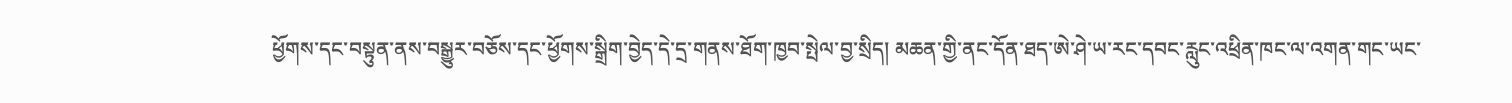ཕྱོགས་དང་བསྟུན་ནས་བསྒྱུར་བཅོས་དང་ཕྱོགས་སྒྲིག་བྱེད་དེ་དྲ་གནས་ཐོག་ཁྱབ་སྤེལ་བྱ་སྲིད། མཆན་གྱི་ནང་དོན་ཐད་ཨེ་ཤེ་ཡ་རང་དབང་རླུང་འཕྲིན་ཁང་ལ་འགན་གང་ཡང་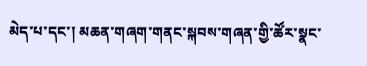མེད་པ་དང་། མཆན་གཞག་གནང་སྐབས་གཞན་གྱི་ཚོར་སྣང་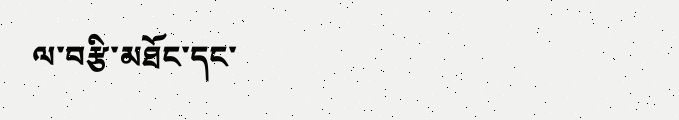ལ་བརྩི་མཐོང་དང་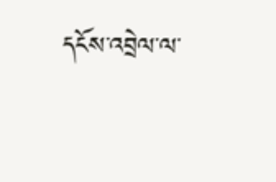དངོས་འབྲེལ་ལ་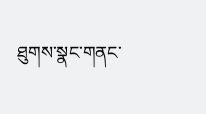ཐུགས་སྣང་གནང་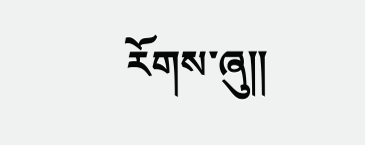རོགས་ཞུ༎